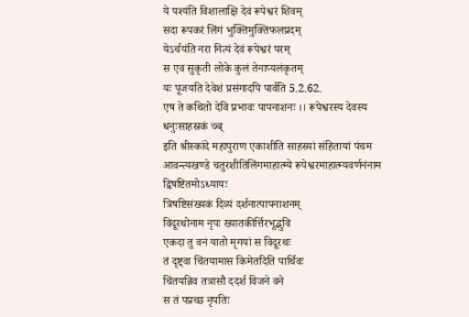ये पश्यंति विशालाक्षि देवं रूपेश्वरं शिवम्
सदा रूपकरं लिंगं भुक्तिमुक्तिफलप्रदम्
येऽर्चयंति नरा नित्यं देवं रूपेश्वरं परम्
स एव सुकृती लोके कुलं तेनाप्यलंकृतम्
यः पूजयति देवेशं प्रसंगादपि पार्वति 5.2.62.
एष ते कथितो देवि प्रभावः पापनाशनः ।। रूपेश्वरस्य देवस्य धनुःसाहस्रकं ७ब्
इति श्रीस्कांदे महापुराण एकाशीति साहस्र्यां संहितायां पंचम आवन्त्यखण्डे चतुरशीतिलिंगमाहात्म्ये रूपेश्वरमाहात्म्यवर्णनंनाम द्विषष्टितमोऽध्यायः
त्रिषष्टिसंख्यकं दिव्यं दर्शनात्पापनाशनम्
विदूरथोनाम नृपः ख्यातकीर्त्तिरभूद्भुवि
एकदा तु वनं यातो मृगयां स विदूरथः
तं दृष्ट्वा चिंतयामास किमेतदिति पार्थिवः
चिंतयन्निव तत्रासौ ददर्श विजने वने
स तं पप्रच्छ नृपतिः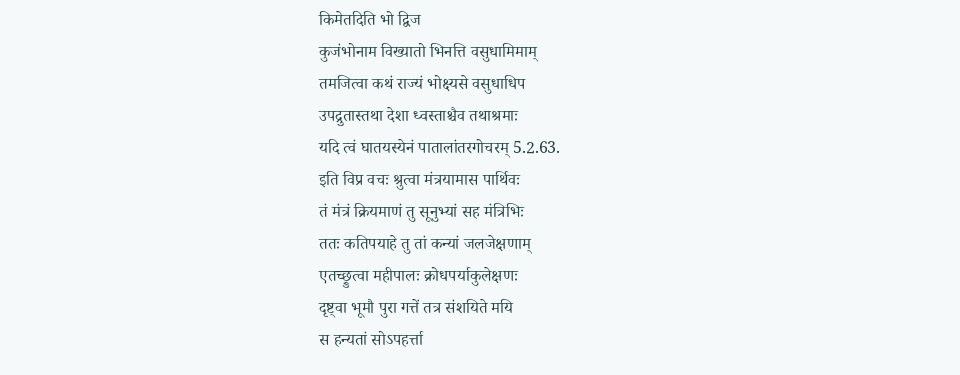किमेतदिति भो द्विज
कुजंभोनाम विख्यातो भिनत्ति वसुधामिमाम्
तमजित्वा कथं राज्यं भोक्ष्यसे वसुधाधिप
उपद्रुतास्तथा देशा ध्वस्ताश्चैव तथाश्रमाः
यदि त्वं घातयस्येनं पातालांतरगोचरम् 5.2.63.
इति विप्र वचः श्रुत्वा मंत्रयामास पार्थिवः
तं मंत्रं क्रियमाणं तु सूनुभ्यां सह मंत्रिभिः
ततः कतिपयाहे तु तां कन्यां जलजेक्षणाम्
एतच्छ्रुत्वा महीपालः क्रोधपर्याकुलेक्षणः
दृष्ट्वा भूमौ पुरा गत्तें तत्र संशयिते मयि
स हन्यतां सोऽपहर्त्ता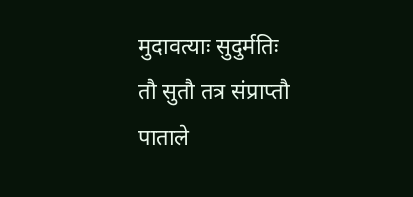मुदावत्याः सुदुर्मतिः
तौ सुतौ तत्र संप्राप्तौ पाताले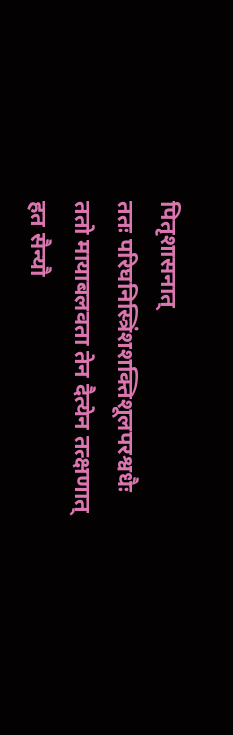पितृशासनात्
ततः परिघनिस्त्रिंशशक्तिशूलपरश्वधैः
ततो मायाबलवता तेन दैत्येन तत्क्षणात्
हत सैन्यौ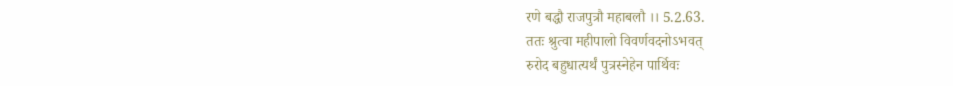रणे बद्धौ राजपुत्रौ महाबलौ ।। 5.2.63.
ततः श्रुत्वा महीपालो विवर्णवदनोऽभवत्
रुरोद बहुधात्यर्थं पुत्रस्नेहेन पार्थिवः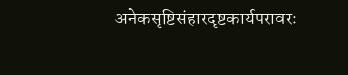अनेकसृष्टिसंहारदृष्टकार्यपरावरः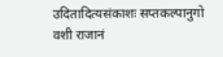उदितादित्यसंकाशः सप्तकल्पानुगो वशी राजानं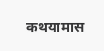कथयामास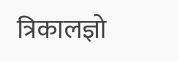त्रिकालज्ञो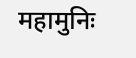महामुनिः